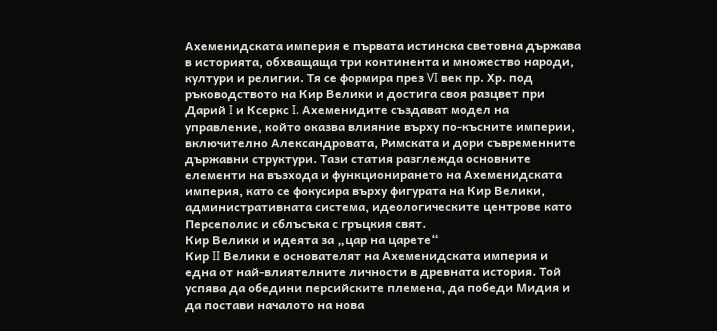Ахеменидската империя е първата истинска световна държава в историята, обхващаща три континента и множество народи, култури и религии. Тя се формира през VI век пр. Хр. под ръководството на Кир Велики и достига своя разцвет при Дарий I и Ксеркс I. Ахеменидите създават модел на управление, който оказва влияние върху по-късните империи, включително Александровата, Римската и дори съвременните държавни структури. Тази статия разглежда основните елементи на възхода и функционирането на Ахеменидската империя, като се фокусира върху фигурата на Кир Велики, административната система, идеологическите центрове като Персеполис и сблъсъка с гръцкия свят.
Кир Велики и идеята за „цар на царете“
Кир II Велики е основателят на Ахеменидската империя и една от най-влиятелните личности в древната история. Той успява да обедини персийските племена, да победи Мидия и да постави началото на нова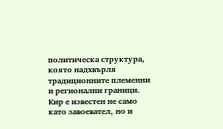политическа структура, която надхвърля традиционните племенни и регионални граници. Кир е известен не само като завоевател, но и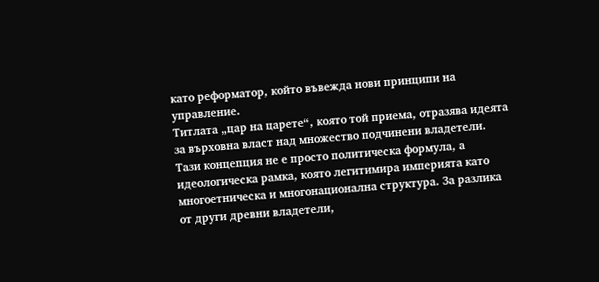като реформатор, който въвежда нови принципи на управление.
Титлата „цар на царете“, която той приема, отразява идеята за върховна власт над множество подчинени владетели. Тази концепция не е просто политическа формула, а идеологическа рамка, която легитимира империята като многоетническа и многонационална структура. За разлика от други древни владетели,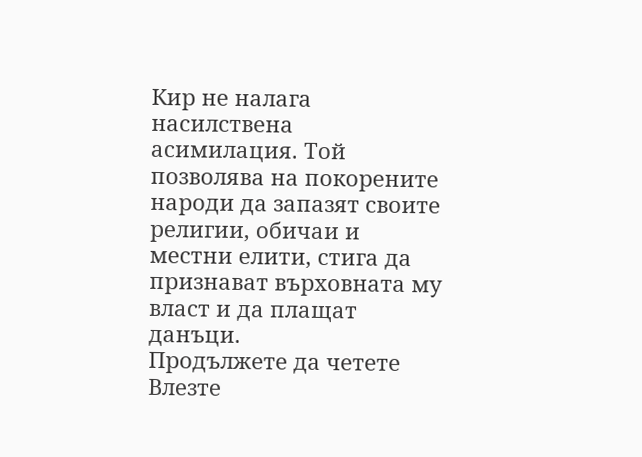Кир не налага насилствена асимилация. Той позволява на покорените народи да запазят своите религии, обичаи и местни елити, стига да признават върховната му власт и да плащат данъци.
Продължете да четете
Влезте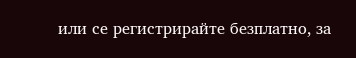или се регистрирайте безплатно, за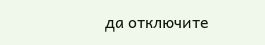да отключите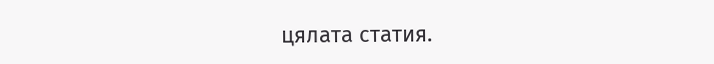цялата статия.